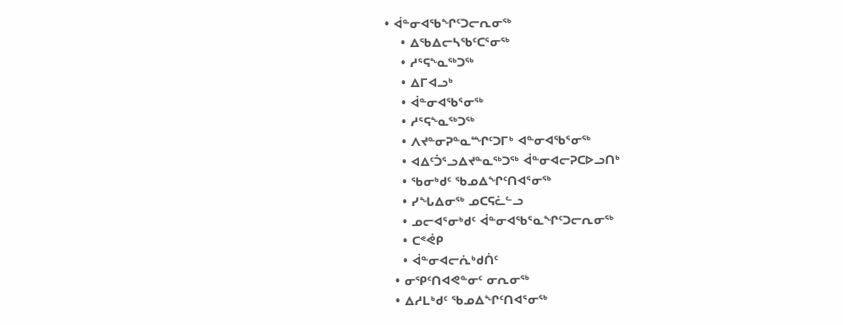• ᐋᓐᓂᐊᖃᖏᑦᑐᓕᕆᓂᖅ
    • ᐃᖃᐃᓕᓴᖃᑦᑕᕐᓂᖅ
    • ᓱᕐᕋᖕᓇᖅᑐᖅ
    • ᐃᒥᐊᓗᒃ
    • ᐋᓐᓂᐊᖃᕐᓂᖅ
    • ᓱᕐᕋᖕᓇᖅᑐᖅ
    • ᐱᔪᓐᓂᕈᓐᓇᙱᑦᑐᒥᒃ ᐊᓐᓂᐊᖃᕐᓂᖅ
    • ᐊᐃᑦᑑᕐᓗᐃᔪᓐᓇᖅᑐᖅ ᐋᓐᓂᐊᓕᕈᑕᐅᓗᑎᒃ
    • ᖃᓂᒃᑯᑦ ᖃᓄᐃᖏᑦᑎᐊᕐᓂᖅ
    • ᓯᖓᐃᓂᖅ ᓄᑕᕋᓛᓪᓗ
    • ᓄᓕᐊᕐᓂᒃᑯᑦ ᐋᓐᓂᐊᖃᕐᓇᖏᑦᑐᓕᕆᓂᖅ
    • ᑕᕝᕚᑭ
    • ᐋᓐᓂᐊᓕᕇᒃᑯᑏᑦ
  • ᓂᕿᑦᑎᐊᕙᓐᓂᑦ ᓂᕆᓂᖅ
  • ᐃᓱᒪᒃᑯᑦ ᖃᓄᐃᖏᑦᑎᐊᕐᓂᖅ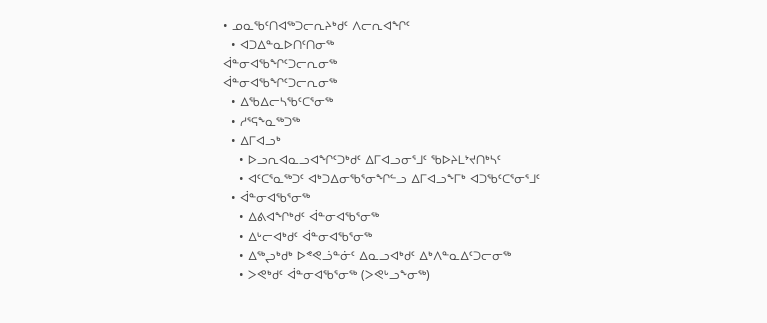• ᓄᓇᖃᑦᑎᐊᖅᑐᓕᕆᔨᒃᑯᑦ ᐱᓕᕆᐊᖏᑦ
  • ᐊᑐᐃᓐᓇᐅᑎᑦᑎᓂᖅ
ᐋᓐᓂᐊᖃᖏᑦᑐᓕᕆᓂᖅ
ᐋᓐᓂᐊᖃᖏᑦᑐᓕᕆᓂᖅ
  • ᐃᖃᐃᓕᓴᖃᑦᑕᕐᓂᖅ
  • ᓱᕐᕋᖕᓇᖅᑐᖅ
  • ᐃᒥᐊᓗᒃ
    • ᐅᓗᕆᐊᓇᓗᐊᖏᑦᑐᒃᑯᑦ ᐃᒥᐊᓗᓂᕐᒧᑦ ᖃᐅᔨᒪᔾᔪᑎᒃᓴᑦ
    • ᐊᑦᑕᕐᓇᖅᑐᑦ ᐊᒃᑐᐃᓂᖃᕐᓂᖏᓪᓗ ᐃᒥᐊᓗᖕᒥᒃ ᐊᑐᖃᑦᑕᕐᓂᕐᒧᑦ
  • ᐋᓐᓂᐊᖃᕐᓂᖅ
    • ᐃᕕᐊᖏᒃᑯᑦ ᐋᓐᓂᐊᖃᕐᓂᖅ
    • ᐃᒡᓕᐊᒃᑯᑦ ᐋᓐᓂᐊᖃᕐᓂᖅ
    • ᐃᖅᖢᒃᑯᒃ ᐅᕝᕙᓘᓐᓃᑦ ᐃᓇᓗᐊᒃᑯᑦ ᐃᒃᐱᓐᓇᐃᑦᑐᓕᓂᖅ
    • ᐳᕙᒃᑯᑦ ᐋᓐᓂᐊᖃᕐᓂᖅ (ᐳᕙᒡᓗᖕᓂᖅ)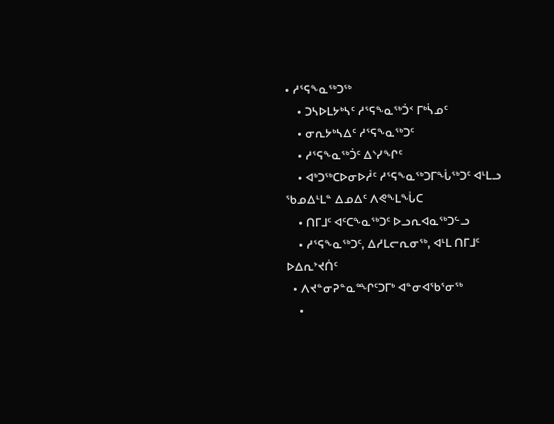• ᓱᕐᕋᖕᓇᖅᑐᖅ
    • ᑐᓴᐅᒪᔭᒃᓴᑦ ᓱᕐᕋᖕᓇᖅᑑᑉ ᒥᒃᓵᓄᑦ
    • ᓂᕆᔭᒃᓴᐃᑦ ᓱᕐᕋᖕᓇᖅᑐᑦ
    • ᓱᕐᕋᖕᓇᖅᑑᑦ ᐃᔅᓯᖏᑦ
    • ᐊᒃᑐᖅᑕᐅᓂᐅᓲᑦ ᓱᕐᕋᖕᓇᖅᑐᒥᖔᖅᑐᑦ ᐊᒻᒪᓗ ᖃᓄᐃᒻᒪᓐ ᐃᓄᐃᑦ ᐱᕙᖕᒪᖔᑕ
    • ᑎᒥᒧᑦ ᐊᑦᑕᖕᓇᖅᑐᑦ ᐅᓗᕆᐊᓇᖅᑐᓪᓗ
    • ᓱᕐᕋᖕᓇᖅᑐᑦ, ᐃᓱᒪᓕᕆᓂᖅ, ᐊᒻᒪ ᑎᒥᒧᑦ ᐅᐃᕆᔾᔪᑏᑦ
  • ᐱᔪᓐᓂᕈᓐᓇᙱᑦᑐᒥᒃ ᐊᓐᓂᐊᖃᕐᓂᖅ
    •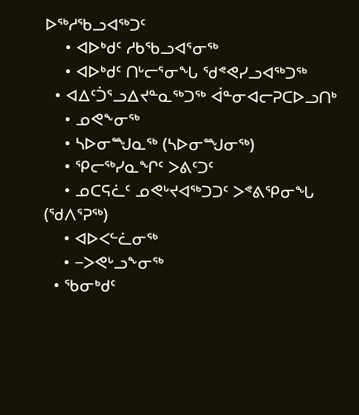ᐅᖅᓱᖃᓗᐊᖅᑐᑦ
    • ᐊᐅᒃᑯᑦ ᓱᑲᖃᓗᐊᕐᓂᖅ
    • ᐊᐅᒃᑯᑦ ᑎᒡᓕᕐᓂᖓ ᖁᕝᕙᓯᓗᐊᖅᑐᖅ
  • ᐊᐃᑦᑑᕐᓗᐃᔪᓐᓇᖅᑐᖅ ᐋᓐᓂᐊᓕᕈᑕᐅᓗᑎᒃ
    • ᓄᕙᖕᓂᖅ
    • ᓴᐅᓂᙳᓇᖅ (ᓴᐅᓂᙳᓂᖅ)
    • ᕿᓕᖅᓯᓇᖏᑦ ᐳᕕᑦᑐᑦ
    • ᓄᑕᕋᓛᑦ ᓄᕙᒡᔪᐊᖅᑐᑐᑦ ᐳᕝᕕᕿᓂᖓ (ᖁᐱᕐᕈᖅ)
    • ᐊᐅᐸᓪᓛᓂᖅ
    • −ᐳᕙᒡᓗᖕᓂᖅ
  • ᖃᓂᒃᑯᑦ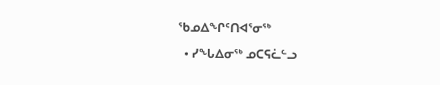ᖃᓄᐃᖏᑦᑎᐊᕐᓂᖅ
  • ᓯᖓᐃᓂᖅ ᓄᑕᕋᓛᓪᓗ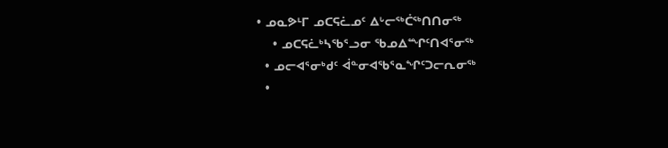• ᓄᓇᕗᒻᒥ ᓄᑕᕋᓛᓄᑦ ᐃᒡᓕᖅᑖᖅᑎᑎᓂᖅ
    • ᓄᑕᕋᓛᒃᓴᖃᕐᓗᓂ ᖃᓄᐃᙱᑦᑎᐊᕐᓂᖅ
  • ᓄᓕᐊᕐᓂᒃᑯᑦ ᐋᓐᓂᐊᖃᕐᓇᖏᑦᑐᓕᕆᓂᖅ
  •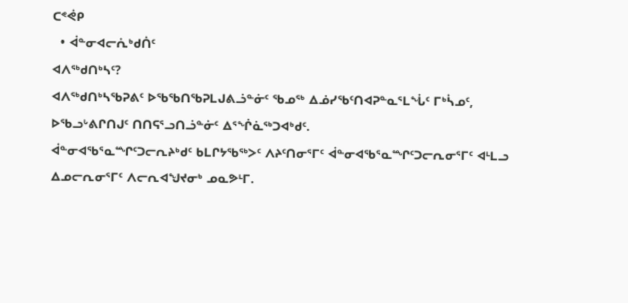ᑕᕝᕚᑭ
  • ᐋᓐᓂᐊᓕᕇᒃᑯᑏᑦ
ᐊᐱᖅᑯᑎᒃᓴᑦ?
ᐊᐱᖅᑯᑎᒃᓴᖃᕈᕕᑦ ᐅᖃᖃᑎᖃᕈᒪᒍᕕᓘᓐᓃᑦ ᖃᓄᖅ ᐃᓅᓯᖃᑦᑎᐊᕈᓐᓇᕐᒪᖔᑦ ᒥᒃᓵᓄᑦ, ᐅᖃᓗᒡᕕᒋᑎᒍᑦ ᑎᑎᕋᕐᓗᑎᓘᓐᓃᑦ ᐃᕐᖐᓈᖅᑐᐊᒃᑯᑦ.
ᐋᓐᓂᐊᖃᕐᓇᙱᑦᑐᓕᕆᔨᒃᑯᑦ ᑲᒪᒋᔭᖃᖅᐳᑦ ᐱᔨᑦᑎᓂᕐᒥᑦ ᐋᓐᓂᐊᖃᕐᓇᙱᑦᑐᓕᕆᓂᕐᒥᑦ ᐊᒻᒪᓗ ᐃᓄᓕᕆᓂᕐᒥᑦ ᐱᓕᕆᐊᖑᔪᓂᒃ ᓄᓇᕗᒻᒥ.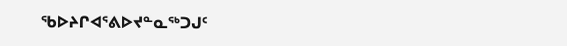ᖃᐅᔨᒋᐊᕐᕕᐅᔪᓐᓇᖅᑐᒍᑦ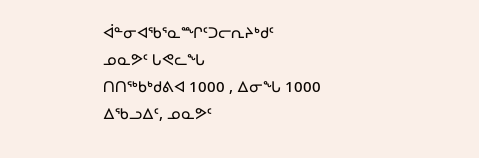ᐋᓐᓂᐊᖃᕐᓇᙱᑦᑐᓕᕆᔨᒃᑯᑦ
ᓄᓇᕗᑦ ᒐᕙᓚᖓ
ᑎᑎᖅᑲᒃᑯᕕᐊ 1000 , ᐃᓂᖓ 1000
ᐃᖃᓗᐃᑦ, ᓄᓇᕗᑦ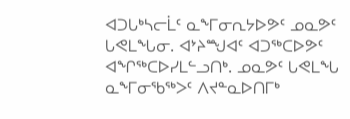ᐊᑐᒐᒃᓴᓕᒫᑦ ᓇᖕᒥᓂᕆᔭᐅᕗᑦ ᓄᓇᕗᑦ ᒐᕙᒪᖓᓂ. ᐊᔾᔨᙳᐊᑦ ᐊᑐᖅᑕᐅᕗᑦ ᐊᖏᖅᑕᐅᓯᒪᓪᓗᑎᒃ. ᓄᓇᕗᑦ ᒐᕙᒪᖓ ᓇᖕᒥᓂᖃᖅᐳᑦ ᐱᔪᓐᓇᐅᑎᒥᒃ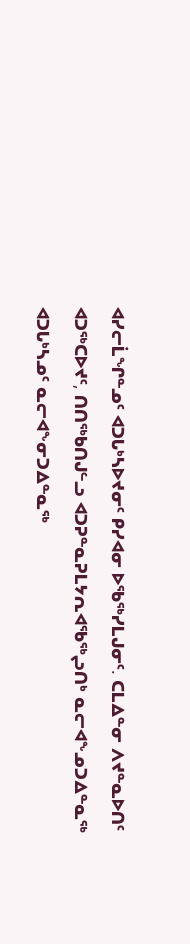ᐊᓯᓕᒫᖏᓐᓄᑦ ᐊᑐᒐᒃᓴᐅᔪᓂᑦ ᑭᓯᐊᓂ ᐅᖃᖅᓯᒪᒍᓂᑦ. ᑕᒪᐃᓐᓂ ᐱᔪᓐᓇᐅᑎᑦ ᐊᑐᖅᑕᐅᔪᑦ, ᑎᑎᖅᑲᑎᒍᓪᓗ ᐊᑐᕈᓐᓇᕈᒪᔭᕆᐊᖃᖅᖢᑎᒃ ᓇᓕᐊᖕᓄᑐᐃᓐᓇᖅ ᐊᑐᒐᒃᓴᓄᑦ ᓇᓕᐊᖕᓂᑐᐃᓐᓇᖅ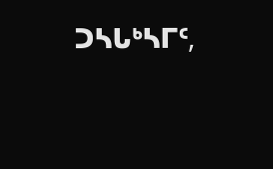ᑐᓴᒐᒃᓴᒥᑦ,